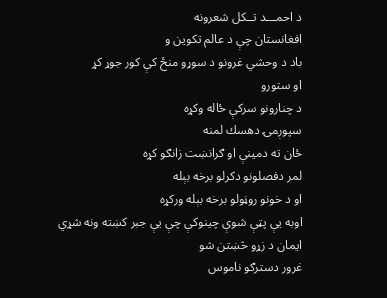د احمـــد تــکل شعرونه
افغانستان چې د عالم تکوين و
باد د وحشي غرونو د سوړو منځ كې كور جوړ كړ
او ستورو
د چنارونو سركې ځاله وكړه
سپوږمۍ دهسك لمنه
ځان ته دمينې او ګرانښت زانګو كړه
لمر دفصلونو دكرلو برخه بېله
او د خونو روڼولو برخه بېله وركړه
اوبه يې پټې شوې چينوكې چې يې جبر كښته ونه شړي
ايمان د زړو څښتن شو
غرور دسترګو ناموس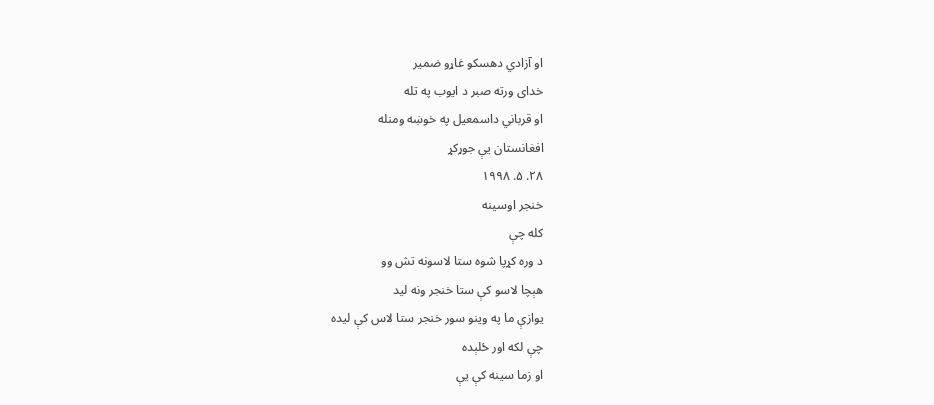او آزادي دهسكو غاړو ضمير
خداى ورته صبر د ايوب په تله
او قرباني داسمعيل په خوښه ومنله
افغانستان يې جوړكړ
۲۸. ۵. ۱۹۹۸
خنجر اوسينه
كله چې
د وره كړپا شوه ستا لاسونه تش وو
هېچا لاسو كې ستا خنجر ونه ليد
يوازې ما په وينو سور خنجر ستا لاس كې ليده
چې لكه اور ځلېده
او زما سينه كې يې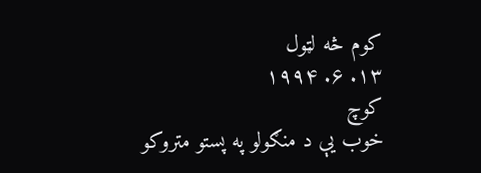كوم څه لټول
۱۳. ۶. ۱۹۹۴
كوچ
خوب يې د منګولو په پستو متروكو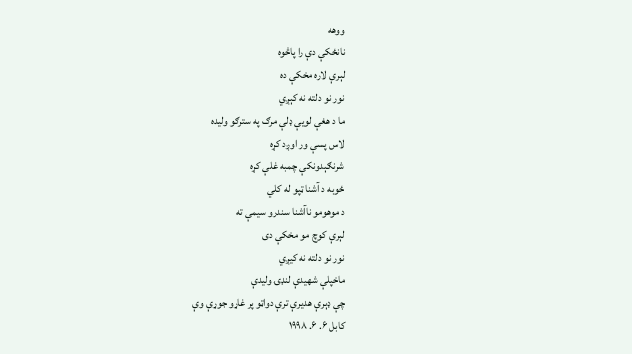ووهه
نانځكې دې را پاڅوه
لېرې لاره مخكې ده
نور نو دلته نه كېږي
ما د هغې لويې ډلې مرګ په سترګو وليده
لاس پسې ور اوږد كړه
شرنګېدونكې چمبه غلې كړه
ځوبه د آشنا ټپو له كلي
د موهومو ناآشنا سندرو سيمې ته
لېرې كوچ مو مخكې دى
نور نو دلته نه كيږي
ماخپلې شهيدې لنډۍ وليدې
چې ډېرې هديرې ترې دواټو پر غاړو جوړې وې
كابل ۶. ۶. ۱۹۹۸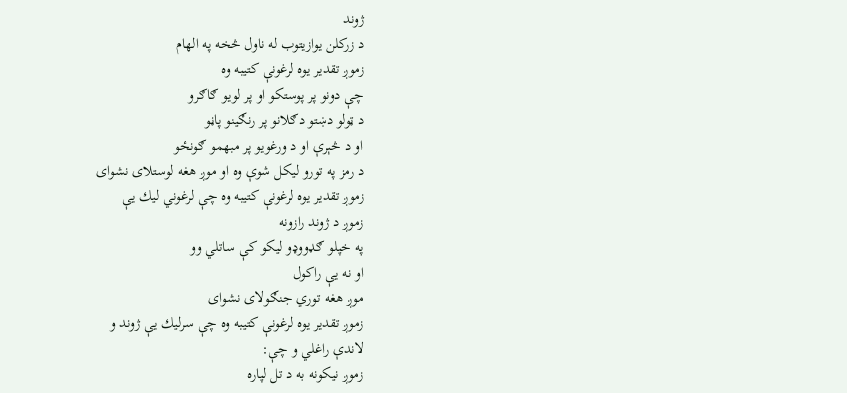ژوند
د زرکلن یوازیتوب له ناول څخه په الهام
زموږ تقدير يوه لرغونې كتيبه وه
چې دونو پر پوستكو او پر لويو ګاګرو
د ټولو دښتو دګلانو پر رنګينو پاڼو
او د څېرې او د ورغويو پر مبهمو ګونځو
د رمز په تورو ليكل شوې وه او موږ هغه لوستلاى نشواى
زموږ تقدير يوه لرغونې كتيبه وه چې لرغوني ليك يې
زموږ د ژوند رازونه
په خپلو ګډووډو ليكو كې ساتلي وو
او نه يې راكول
موږ هغه توري جنګولاى نشواى
زموږ تقدير يوه لرغونې كتيبه وه چې سرليك يې ژوند و
لاندې راغلي و چې:
زموږ نيكونه به د تل لپاره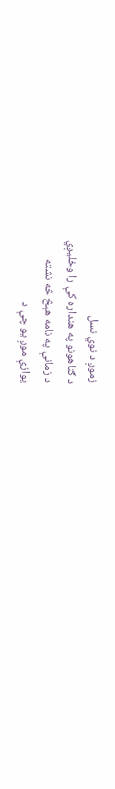زموږ د نوي نسل
د ګناهونو په هنداره كې را وځليږي
د زمانې په نامه هېڅ څه نشته
يوازې موږ يو چې د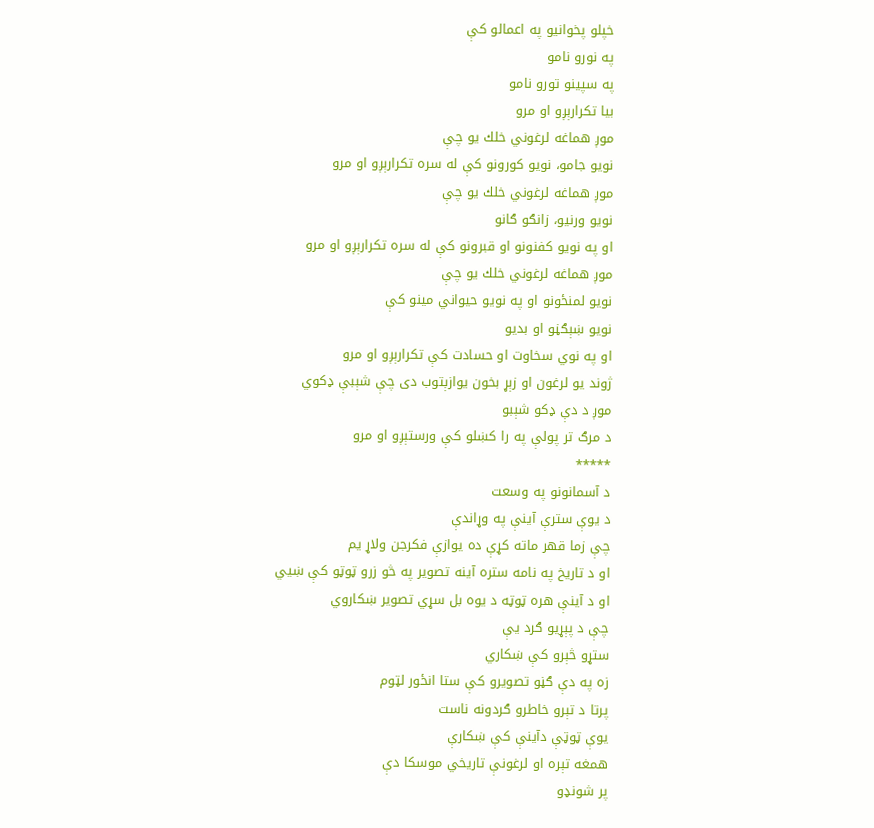خپلو پخوانيو په اعمالو كې
په نورو نامو
په سپينو تورو نامو
بيا تكرارېږو او مرو
موږ هماغه لرغوني خلك يو چې
نويو جامو، نويو كورونو كې له سره تكرارېږو او مرو
موږ هماغه لرغوني خلك يو چې
نويو ورنيو، زانګو ګانو
او په نويو كفنونو او قبرونو كې له سره تكرارېږو او مرو
موږ هماغه لرغوني خلك يو چې
نويو لمنځونو او په نويو حيواني مينو كې
نويو ښېګڼو او بديو
او په نوي سخاوت او حسادت كې تكرارېږو او مرو
ژوند يو لرغون او زېړ بخون يوازېتوب دى چې شېبې ډكوي
موږ د دې ډكو شېبو
د مرګ تر پولې په را كښلو كې ورستېږو او مرو
*****
د آسمانونو په وسعت
د يوې سترې آينې په وړاندې
چې زما قهر ماته كړې ده يوازې فكرجن ولاړ يم
او د تاريخ په نامه ستره آينه تصوير په څو زرو ټوټو كې ښيي
او د آينې هره ټوټه د يوه بل سړي تصوير ښكاروي
چې د پېړيو ګرد يې
ستړو څېرو كې ښكاري
زه په دې ګڼو تصويرو كې ستا انځور لټوم
پرتا د تېرو خاطرو ګردونه ناست
يوې ټوټې دآينې كې ښكارې
همغه تېره او لرغونې تاريخي موسكا دې
پر شونډو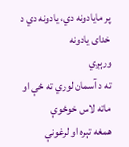پر مايادونه دي، يادونه دي د خداى يادونه
ورېږي
ته د آسمان لوري ته ځې او ماته لاس خوځوې
همغه تېره او لرغونې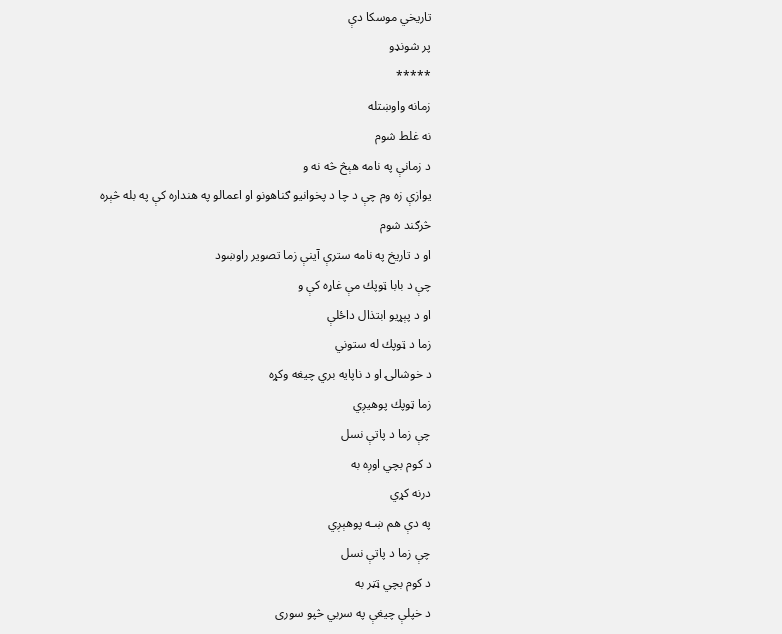تاريخي موسكا دې
پر شونډو
*****
زمانه واوښتله
نه غلط شوم
د زمانې په نامه هېڅ څه نه و
يوازې زه وم چې د چا د پخوانيو ګناهونو او اعمالو په هنداره كې په بله څېره
څرګند شوم
او د تاريخ په نامه سترې آينې زما تصوير راوښود
چې د بابا ټوپك مې غاړه كې و
او د پېړيو ابتذال داځلې
زما د ټوپك له ستوني
د خوشالۍ او د ناپايه بري چيغه وكړه
زما ټوپك پوهيږي
چې زما د پاتې نسل
د كوم بچي اوږه به
درنه كړي
په دې هم ښـه پوهېږي
چې زما د پاتې نسل
د كوم بچي ټټر به
د خپلې چيغې په سربي څپو سورى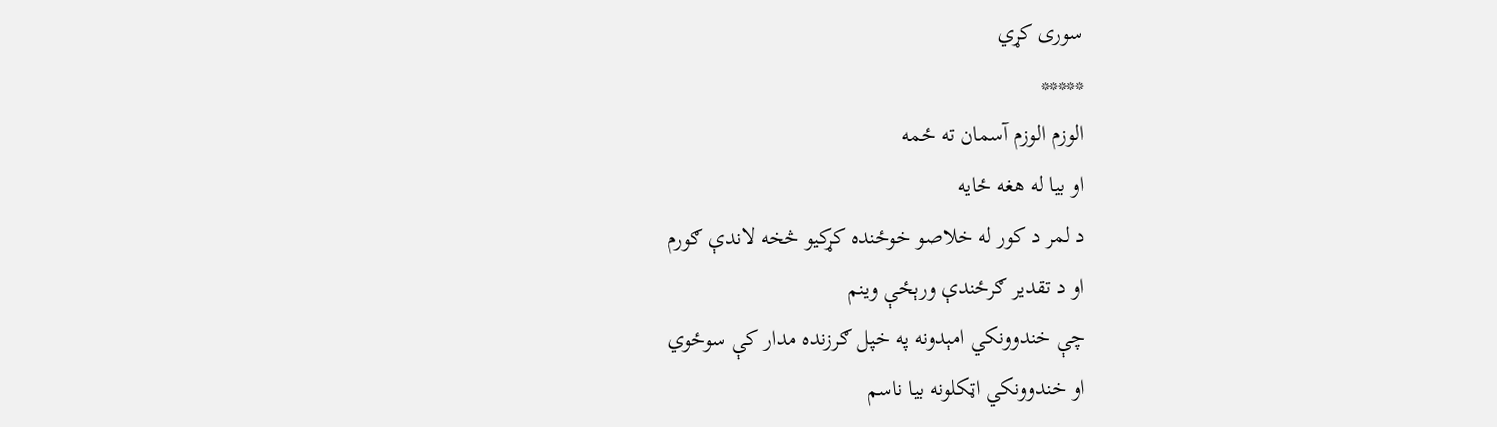سورى كړي
*****
الوزم الوزم آسمان ته ځمه
او بيا له هغه ځايه
د لمر د كور له خلاصو خوځنده كړكيو څخه لاندې ګورم
او د تقدير ګرځندې ورېځې وينم
چې خندوونكي امېدونه په خپل ګرزنده مدار كې سوځوي
او خندوونكي اټكلونه بيا ناسم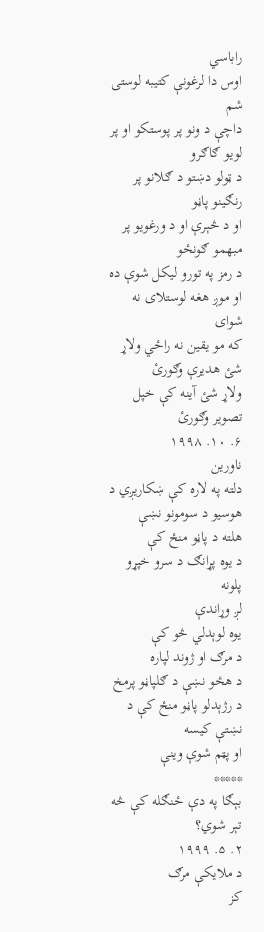راباسي
اوس دا لرغونې كتيبه لوستى شم
داچې د ونو پر پوستكو او پر لويو ګاګرو
د ټولو دښتو د ګلانو پر رنګينو پاڼو
او د څېرې او د ورغويو پر مبهمو ګونځو
د رمز په تورو ليكل شوې ده او موږ هغه لوستلاى نه شواى
كه مو يقين نه راځي ولاړ شئ هديرې وګورئ
ولاړ شئ آينه كې خپل تصوير وګورئ
۶. ۱۰. ۱۹۹۸
ناورين
دلته په لاره كې ښكاريږي د هوسيو د سومونو نښې
هلته د پاڼو منځ كې
د يوه پړانګ د سرو خپړو پلونه
لږ وړاندې
يوه لوېدلي څو كې
د مرګ او ژوند لپاره
د هڅو نښې د ګلپاڼو پرمخ
د رژېدلو پاڼو منځ كې د نښتې كيسه
او پټم شوې وينې
*****
بېګا په دې ځنګله كې څه تېر شوي؟
۲. ۵. ۱۹۹۹
د ملايکې مرګ
کز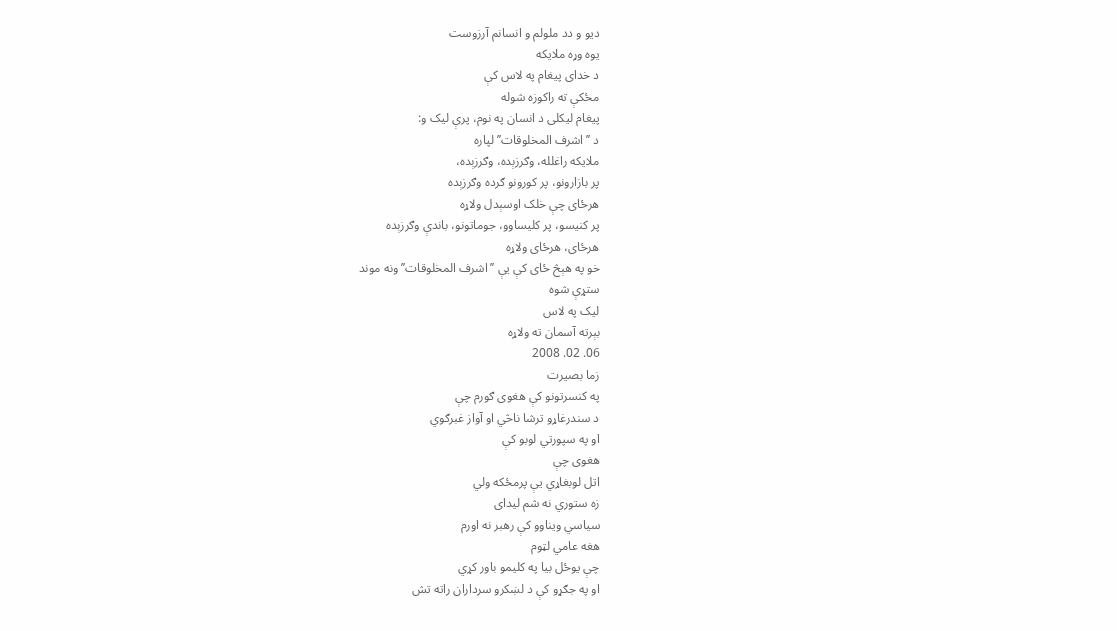دیو و دد ملولم و انسانم آرزوست
يوه وړه ملايکه
د خداى پيغام په لاس کې
مځکې ته راکوزه شوله
پيغام ليکلى د انسان په نوم، پرې ليک و:
د ’’اشرف المخلوقات’’ لپاره
ملايکه راغلله، وګرزېده، وګرزېده،
پر بازارونو، پر کورونو ګرده وګرزېده
هرځاى چې خلک اوسېدل ولاړه
پر کنيسو، پر کليساوو، جوماتونو، باندې وګرزېده
هرځاى، هرځاى ولاړه
خو په هېڅ ځاى کې يې ’’اشرف المخلوقات’’ ونه موند
ستړې شوه
ليک په لاس
بېرته آسمان ته ولاړه
06. 02. 2008
زما بصيرت
په کنسرتونو کې هغوی ګورم چې
د سندرغاړو ترشا ناڅي او آواز غبرګوي
او په سپورتي لوبو کې
هغوی چې
اتل لوبغاړي يې پرمځکه ولي
زه ستوري نه شم ليدای
سياسي ويناوو کې رهبر نه اورم
هغه عامي لټوم
چې يوځل بيا په کليمو باور کړي
او په جګړو کې د لښکرو سرداران راته تش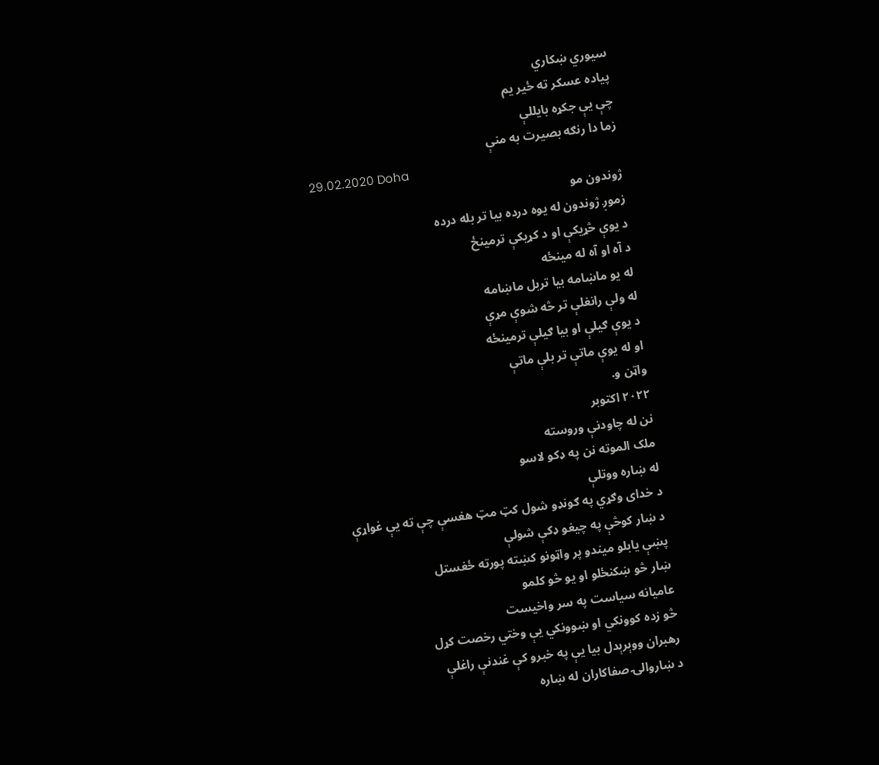سيوري ښکاري
پياده عسکر ته ځير یم
چې يې جکړه بايللې
زما دا رنګه بصيرت به منې
29.02.2020 Doha
ژوندون مو
زموږ ژوندون له يوه درده بيا تر بله درده
د يوې څړيکې او د کړيکې ترمينځ
د آه او آه له مينځه
له يو ماښامه بيا تربل ماښامه
له ولې رانغلې تر څه شوې مړې
د يوې ګيلې او بيا ګيلې ترمينځه
او له يوې ماتې تر بلې ماتې
واټن و.
۲۰۲۲ اکتوبر
نن له چاودنې وروسته
ملک الموته نن په ډکو لاسو
له ښاره ووتلې
د خدای وګړي په ګونډو شول کټ مټ هغسې چې ته يې غواړې
د ښار کوڅې په چيغو ډکې شولې
پښې يابلو ميندو پر واټونو کښته پورته ځغستل
ښار څو ښکنځلو او يو څو کلمو
عاميانه سیاست په سر واخيست
څو زده کوونکي او ښوونکي يې وختي رخصت کړل
رهبران ووېرېدل بيا يې په خبرو کې غندنې راغلې
د ښاروالۍ صفاکاران له ښاره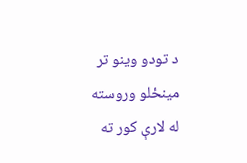د تودو وينو تر مينځلو وروسته
له لارې کور ته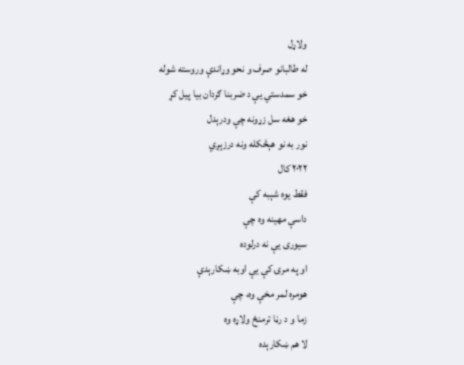ولاړل
له طالبانو صرف و نحو وړاندې وروسته شوله
خو سمدستي يې د ضربنا ګردان بيا پيل کړ
خو هغه سل زړونه چې ودرېدل
نور به نو هېڅکله ونه درزېږي
۲۰۲۲ کال
فقط یوه شېبه کې
داسې مهینه وه چې
سیوری یې نه درلوده
او په مرۍ کې یې اوبه ښکارېدې
هومره لمر مخې وه، چې
زما و د رڼا ترمنځ ولاړه وه
لا هم ښکارېده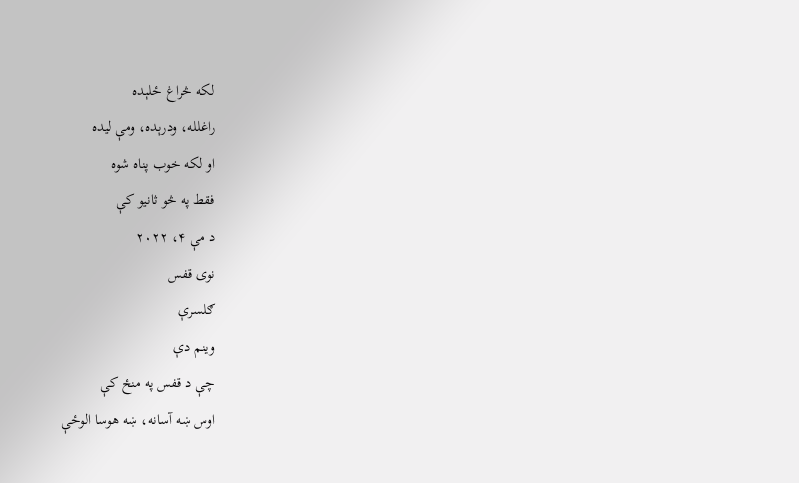لکه څراغ ځلېده
راغلله، ودرېده، ومې لیده
او لکه خوب پناه شوه
فقط په څو ثانیو کې
د مې ۴، ۲۰۲۲
نوی قفس
ګلسرې
وینم دې
چې د قفس په منځ کې
اوس ښه آسانه، ښه هوسا الوځې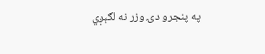په پنجرو دۍ وزر نه لګېږي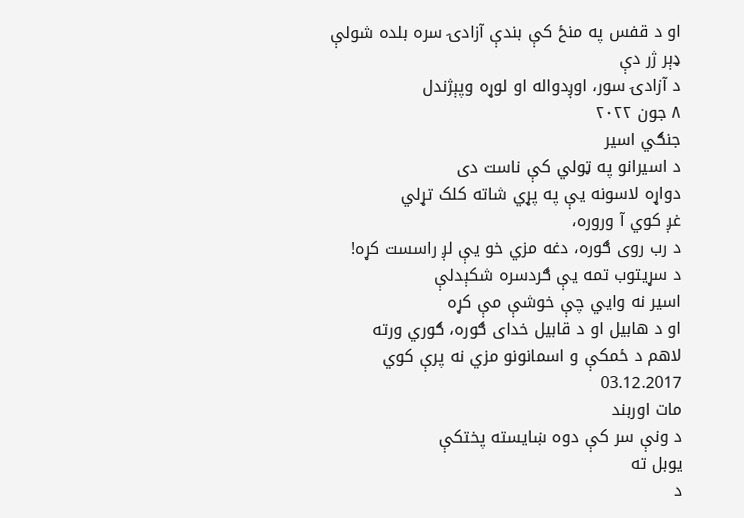او د قفس په منځ کې بندې آزادۍ سره بلده شولې
ډېر ژر دې
د آزادۍ سور، اوږدواله او لوړه وپېژندل
۸ جون ۲۰۲۲
جنګي اسیر
د اسیرانو په ټولي کې ناست دی
دواړه لاسونه يې په پړي شاته کلک تړلي
غږ کوي آ وروره،
د رب روی ګوره، دغه مزي خو يې لږ راسست کړه!
د سړيتوب تمه يې ګردسره شکېدلې
اسیر نه وايي چې خوشې مې کړه
او د هابيل او د قابيل خدای ګوره، ګوري ورته
لاهم د ځمکې و اسمانونو مزي نه پرې کوي
03.12.2017
مات اوربند
د ونې سر کې دوه ښایسته پختکې
یوبل ته
د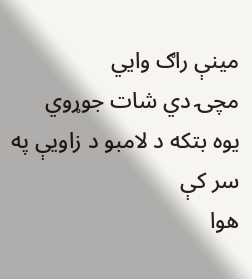مينې راګ وایي
مچۍ دي شات جوړوي
يوه بتکه د لامبو د زاويې په سر کې
هوا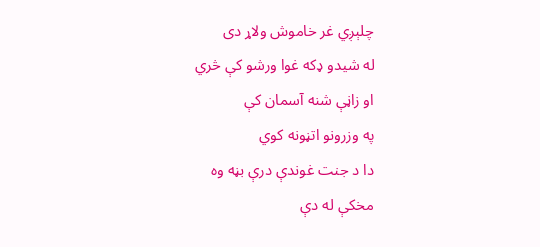چلېږي غر خاموش ولاړ دی
له شیدو ډکه غوا ورشو کې څري
او زاڼې شنه آسمان کې
په وزرونو اتڼونه کوي
دا د جنت غوندې درې بڼه وه
مخکې له دې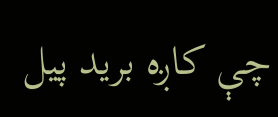چې کاږه بريد پيل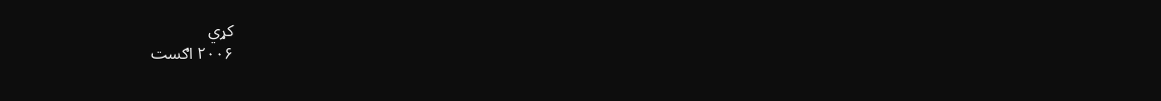کړي
۲۰۰۶ اګست